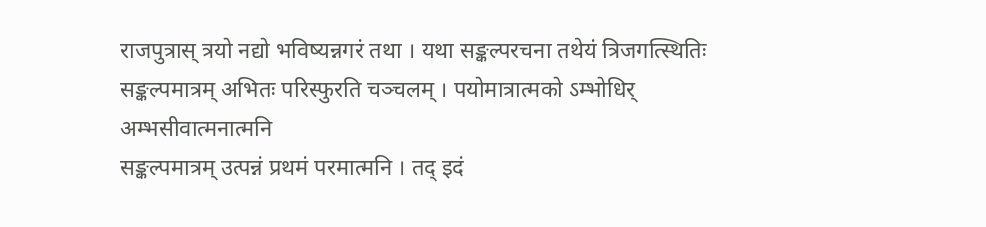राजपुत्रास् त्रयो नद्यो भविष्यन्नगरं तथा । यथा सङ्कल्परचना तथेयं त्रिजगत्स्थितिः
सङ्कल्पमात्रम् अभितः परिस्फुरति चञ्चलम् । पयोमात्रात्मको ऽम्भोधिर् अम्भसीवात्मनात्मनि
सङ्कल्पमात्रम् उत्पन्नं प्रथमं परमात्मनि । तद् इदं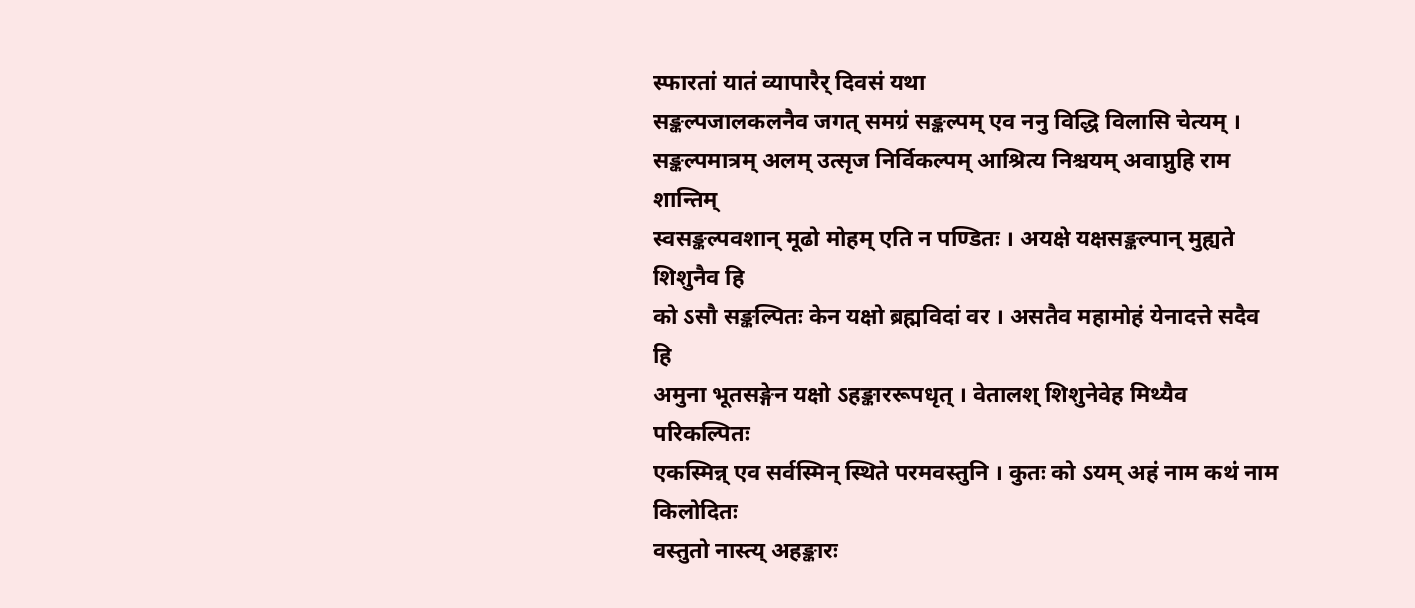स्फारतां यातं व्यापारैर् दिवसं यथा
सङ्कल्पजालकलनैव जगत् समग्रं सङ्कल्पम् एव ननु विद्धि विलासि चेत्यम् । सङ्कल्पमात्रम् अलम् उत्सृज निर्विकल्पम् आश्रित्य निश्चयम् अवाप्नुहि राम शान्तिम्
स्वसङ्कल्पवशान् मूढो मोहम् एति न पण्डितः । अयक्षे यक्षसङ्कल्पान् मुह्यते शिशुनैव हि
को ऽसौ सङ्कल्पितः केन यक्षो ब्रह्मविदां वर । असतैव महामोहं येनादत्ते सदैव हि
अमुना भूतसङ्गेन यक्षो ऽहङ्काररूपधृत् । वेतालश् शिशुनेवेह मिथ्यैव परिकल्पितः
एकस्मिन्न् एव सर्वस्मिन् स्थिते परमवस्तुनि । कुतः को ऽयम् अहं नाम कथं नाम किलोदितः
वस्तुतो नास्त्य् अहङ्कारः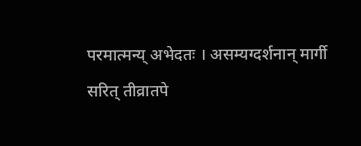परमात्मन्य् अभेदतः । असम्यग्दर्शनान् मार्गी सरित् तीव्रातपे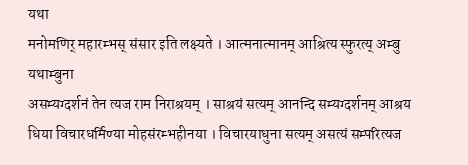यथा
मनोमणिर् महारम्भस् संसार इति लक्ष्यते । आत्मनात्मानम् आश्रित्य स्फुरत्य् अम्बु यथाम्बुना
असम्यग्दर्शनं तेन त्यज राम निराश्रयम् । साश्रयं सत्यम् आनन्दि सम्यग्दर्शनम् आश्रय
धिया विचारधर्मिण्या मोहसंरम्भहीनया । विचारयाधुना सत्यम् असत्यं सम्परित्यज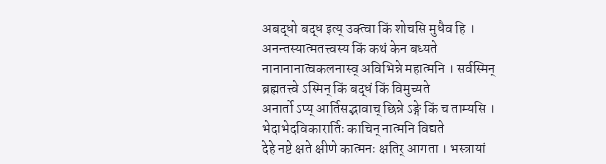अबद्धो बद्ध इत्य् उक्त्वा किं शोचसि मुधैव हि । अनन्तस्यात्मतत्त्वस्य किं कथं केन बध्यते
नानानानात्वकलनास्व् अविभिन्ने महात्मनि । सर्वस्मिन् ब्रह्मतत्त्वे ऽस्मिन् किं बद्धं किं विमुच्यते
अनार्तो ऽप्य् आर्तिसद्भावाच् छिन्ने ऽङ्गे किं च ताम्यसि । भेदाभेदविकारार्तिः काचिन् नात्मनि विद्यते
देहे नष्टे क्षते क्षीणे कात्मनः क्षतिर् आगता । भस्त्रायां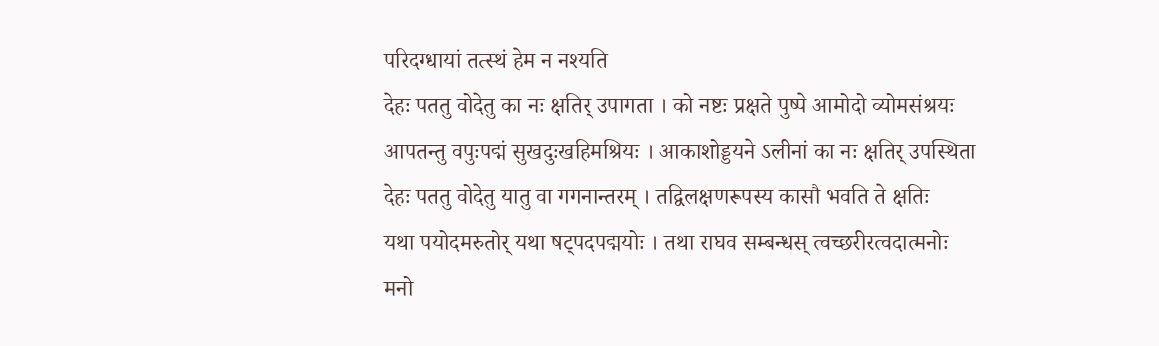परिदग्धायां तत्स्थं हेम न नश्यति
देहः पततु वोदेतु का नः क्षतिर् उपागता । को नष्टः प्रक्षते पुष्पे आमोदो व्योमसंश्रयः
आपतन्तु वपुःपद्मं सुखदुःखहिमश्रियः । आकाशोड्डयने ऽलीनां का नः क्षतिर् उपस्थिता
देहः पततु वोदेतु यातु वा गगनान्तरम् । तद्विलक्षणरूपस्य कासौ भवति ते क्षतिः
यथा पयोदमरुतोर् यथा षट्पदपद्मयोः । तथा राघव सम्बन्धस् त्वच्छरीरत्वदात्मनोः
मनो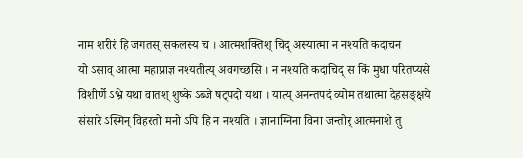नाम शरीरं हि जगतस् सकलस्य च । आत्मशक्तिश् चिद् अस्यात्मा न नश्यति कदाचन
यो ऽसाव् आत्मा महाप्राज्ञ नश्यतीत्य् अवगच्छसि । न नश्यति कदाचिद् स किं मुधा परितप्यसे
विशीर्णे ऽभ्रे यथा वातश् शुष्के ऽब्जे षट्पदो यथा । यात्य् अनन्तपदं व्योम तथात्मा देहसङ्क्षये
संसारे ऽस्मिन् विहरतो मनो ऽपि हि न नश्यति । ज्ञानाग्निना विना जन्तोर् आत्मनाशे तु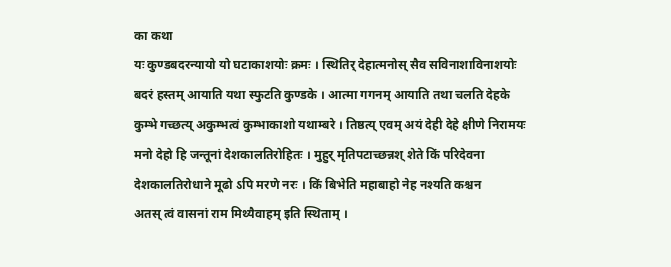का कथा
यः कुण्डबदरन्यायो यो घटाकाशयोः क्रमः । स्थितिर् देहात्मनोस् सैव सविनाशाविनाशयोः
बदरं हस्तम् आयाति यथा स्फुटति कुण्डके । आत्मा गगनम् आयाति तथा चलति देहके
कुम्भे गच्छत्य् अकुम्भत्वं कुम्भाकाशो यथाम्बरे । तिष्ठत्य् एवम् अयं देही देहे क्षीणे निरामयः
मनो देहो हि जन्तूनां देशकालतिरोहितः । मुहुर् मृतिपटाच्छन्नश् शेते किं परिदेवना
देशकालतिरोधाने मूढो ऽपि मरणे नरः । किं बिभेति महाबाहो नेह नश्यति कश्चन
अतस् त्वं वासनां राम मिथ्यैवाहम् इति स्थिताम् ।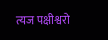त्यज पक्षीश्वरो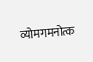व्योमगमनोत्क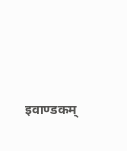इवाण्डकम्